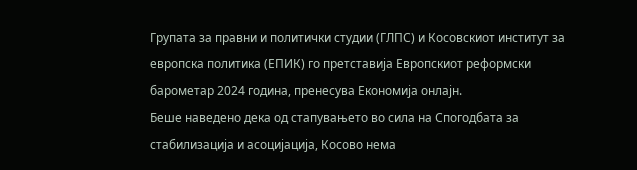Групата за правни и политички студии (ГЛПС) и Косовскиот институт за европска политика (ЕПИК) го претставија Европскиот реформски барометар 2024 година, пренесува Економија онлајн.
Беше наведено дека од стапувањето во сила на Спогодбата за стабилизација и асоцијација, Косово нема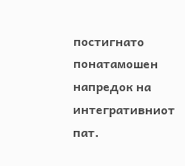постигнато понатамошен напредок на интегративниот пат.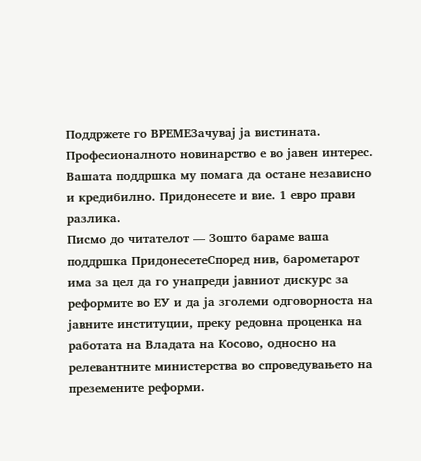Поддржете го ВРЕМЕЗачувај ја вистината.
Професионалното новинарство е во јавен интерес. Вашата поддршка му помага да остане независно и кредибилно. Придонесете и вие. 1 евро прави разлика.
Писмо до читателот — Зошто бараме ваша поддршка ПридонесетеСпоред нив, барометарот има за цел да го унапреди јавниот дискурс за реформите во ЕУ и да ја зголеми одговорноста на јавните институции, преку редовна проценка на работата на Владата на Косово, односно на релевантните министерства во спроведувањето на преземените реформи.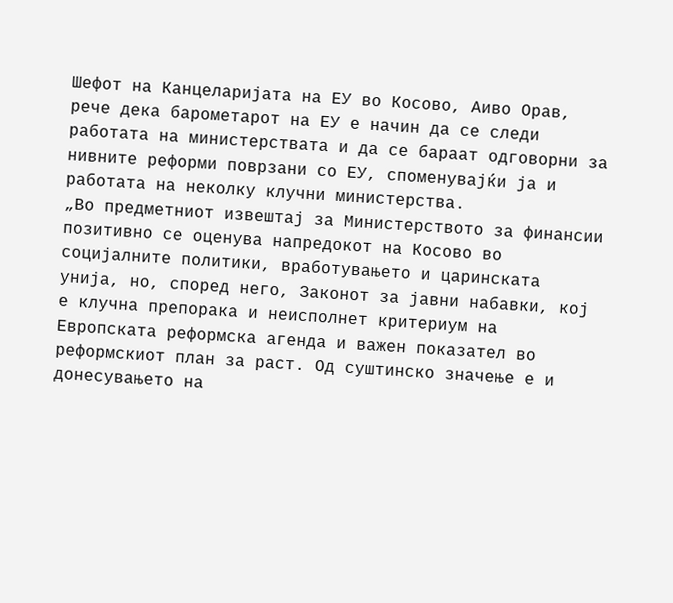Шефот на Канцеларијата на ЕУ во Косово, Аиво Орав, рече дека барометарот на ЕУ е начин да се следи работата на министерствата и да се бараат одговорни за нивните реформи поврзани со ЕУ, споменувајќи ја и работата на неколку клучни министерства.
„Во предметниот извештај за Министерството за финансии позитивно се оценува напредокот на Косово во социјалните политики, вработувањето и царинската унија, но, според него, Законот за јавни набавки, кој е клучна препорака и неисполнет критериум на Европската реформска агенда и важен показател во реформскиот план за раст. Од суштинско значење е и донесувањето на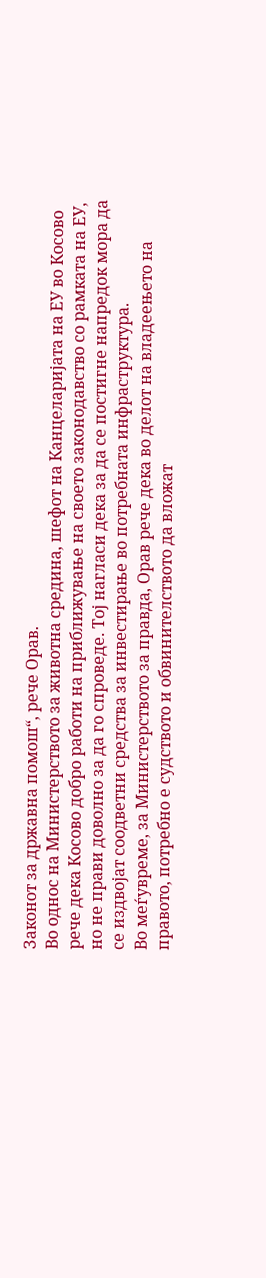Законот за државна помош“, рече Орав.
Во однос на Министерството за животна средина, шефот на Канцеларијата на ЕУ во Косово рече дека Косово добро работи на приближување на своето законодавство со рамката на ЕУ, но не прави доволно за да го спроведе. Тој нагласи дека за да се постигне напредок мора да се издвојат соодветни средства за инвестирање во потребната инфраструктура.
Во меѓувреме, за Министерството за правда, Орав рече дека во делот на владеењето на правото, потребно е судството и обвинителството да вложат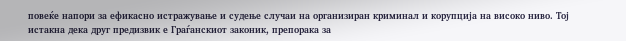повеќе напори за ефикасно истражување и судење случаи на организиран криминал и корупција на високо ниво. Тој истакна дека друг предизвик е Граѓанскиот законик, препорака за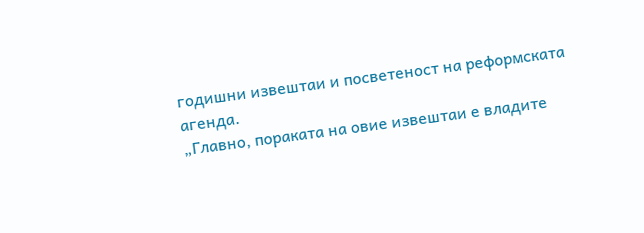годишни извештаи и посветеност на реформската агенда.
„Главно, пораката на овие извештаи е владите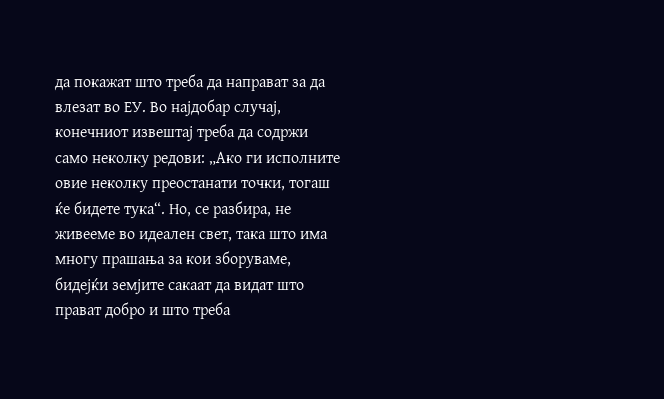да покажат што треба да направат за да влезат во ЕУ. Во најдобар случај, конечниот извештај треба да содржи само неколку редови: „Ако ги исполните овие неколку преостанати точки, тогаш ќе бидете тука“. Но, се разбира, не живееме во идеален свет, така што има многу прашања за кои зборуваме, бидејќи земјите сакаат да видат што прават добро и што треба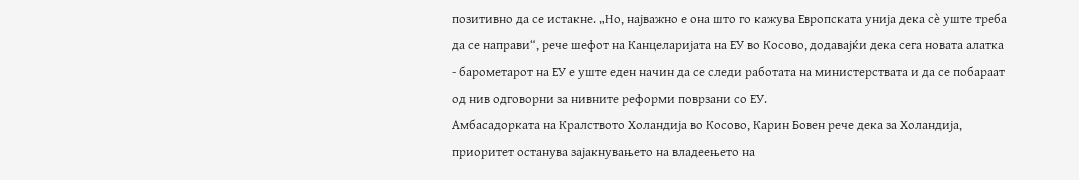позитивно да се истакне. „Но, најважно е она што го кажува Европската унија дека сè уште треба да се направи“, рече шефот на Канцеларијата на ЕУ во Косово, додавајќи дека сега новата алатка - барометарот на ЕУ е уште еден начин да се следи работата на министерствата и да се побараат од нив одговорни за нивните реформи поврзани со ЕУ.
Амбасадорката на Кралството Холандија во Косово, Карин Бовен рече дека за Холандија, приоритет останува зајакнувањето на владеењето на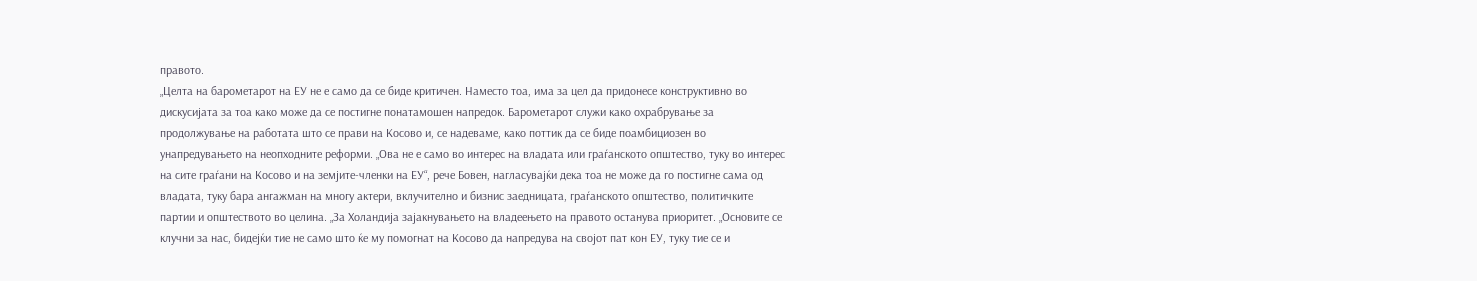правото.
„Целта на барометарот на ЕУ не е само да се биде критичен. Наместо тоа, има за цел да придонесе конструктивно во дискусијата за тоа како може да се постигне понатамошен напредок. Барометарот служи како охрабрување за продолжување на работата што се прави на Косово и, се надеваме, како поттик да се биде поамбициозен во унапредувањето на неопходните реформи. „Ова не е само во интерес на владата или граѓанското општество, туку во интерес на сите граѓани на Косово и на земјите-членки на ЕУ“, рече Бовен, нагласувајќи дека тоа не може да го постигне сама од владата, туку бара ангажман на многу актери, вклучително и бизнис заедницата, граѓанското општество, политичките партии и општеството во целина. „За Холандија зајакнувањето на владеењето на правото останува приоритет. „Основите се клучни за нас, бидејќи тие не само што ќе му помогнат на Косово да напредува на својот пат кон ЕУ, туку тие се и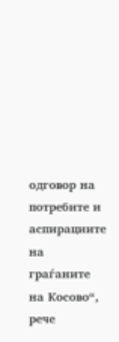одговор на потребите и аспирациите на граѓаните на Косово“, рече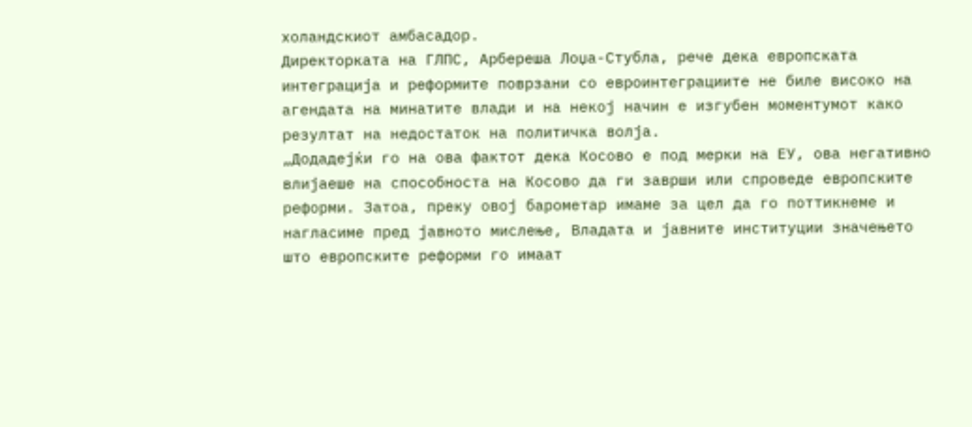холандскиот амбасадор.
Директорката на ГЛПС, Арбереша Лоџа-Стубла, рече дека европската интеграција и реформите поврзани со евроинтеграциите не биле високо на агендата на минатите влади и на некој начин е изгубен моментумот како резултат на недостаток на политичка волја.
„Додадејќи го на ова фактот дека Косово е под мерки на ЕУ, ова негативно влијаеше на способноста на Косово да ги заврши или спроведе европските реформи. Затоа, преку овој барометар имаме за цел да го поттикнеме и нагласиме пред јавното мислење, Владата и јавните институции значењето што европските реформи го имаат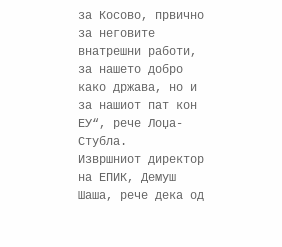за Косово, првично за неговите внатрешни работи, за нашето добро како држава, но и за нашиот пат кон ЕУ“, рече Лоџа-Стубла.
Извршниот директор на ЕПИК, Демуш Шаша, рече дека од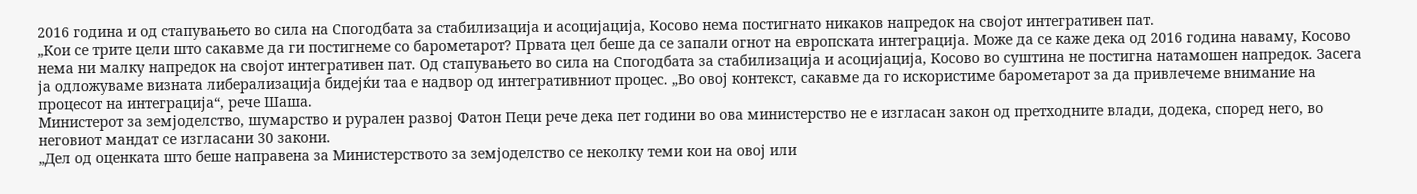2016 година и од стапувањето во сила на Спогодбата за стабилизација и асоцијација, Косово нема постигнато никаков напредок на својот интегративен пат.
„Кои се трите цели што сакавме да ги постигнеме со барометарот? Првата цел беше да се запали огнот на европската интеграција. Може да се каже дека од 2016 година наваму, Косово нема ни малку напредок на својот интегративен пат. Од стапувањето во сила на Спогодбата за стабилизација и асоцијација, Косово во суштина не постигна натамошен напредок. Засега ја одложуваме визната либерализација бидејќи таа е надвор од интегративниот процес. „Во овој контекст, сакавме да го искористиме барометарот за да привлечеме внимание на процесот на интеграција“, рече Шаша.
Министерот за земјоделство, шумарство и рурален развој Фатон Пеци рече дека пет години во ова министерство не е изгласан закон од претходните влади, додека, според него, во неговиот мандат се изгласани 30 закони.
„Дел од оценката што беше направена за Министерството за земјоделство се неколку теми кои на овој или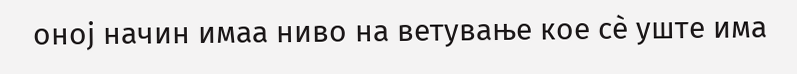оној начин имаа ниво на ветување кое сè уште има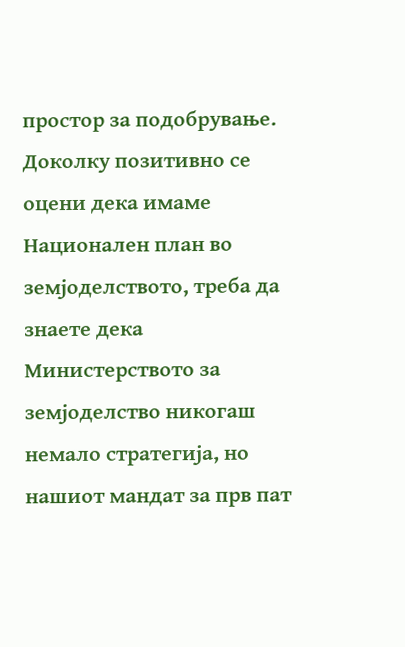простор за подобрување. Доколку позитивно се оцени дека имаме Национален план во земјоделството, треба да знаете дека Министерството за земјоделство никогаш немало стратегија, но нашиот мандат за прв пат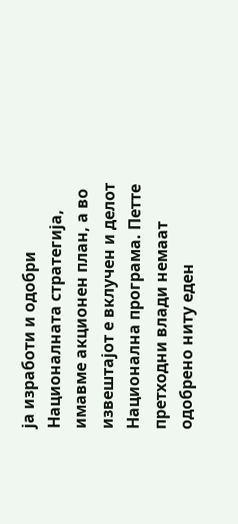ја изработи и одобри Националната стратегија, имавме акционен план, а во извештајот е вклучен и делот Национална програма. Петте претходни влади немаат одобрено ниту еден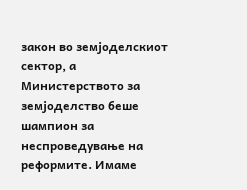закон во земјоделскиот сектор, а Министерството за земјоделство беше шампион за неспроведување на реформите. Имаме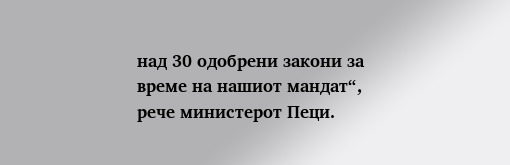над 30 одобрени закони за време на нашиот мандат“, рече министерот Пеци.